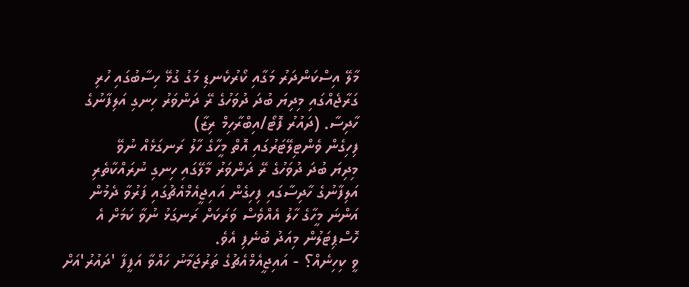މާލޭ އިސްކަންދަރު މަގާއި ކޯރުކެނޑި މަގު ގުޅޭ ހިސާބުގައި ހުރި ގަރާޖެއްގައި މިދިޔަ ބުދަ ދުވަހުގެ ރޭ ދަންވަރު ހިނގި އަލިފާނުގެ ހާދިސާ. (ދައުރު ފޮޓޯ/އިބްރާހިމް ރިޒާ)
ފިހިގެން ވެންޓިލޭޓަރުގައި އޮތް މީހާގެ ހާލު ރަނގަޅެއް ނުވޭ
މިދިޔަ ބުދަ ދުވަހުގެ ރޭ ދަންވަރު މާލޭގައި ހިނގި ނުރައްކާތެރި އަލިފާނުގެ ހާދިސާގައި ފިހިގެން އައިޖީއެމްއެޗުގައި ފަރުވާ ދެމުން އަންނަ މީހާގެ ހާލު އެއްވެސް ވަރަކަށް ރަނގަޅު ނުވާ ކަމަށް އެ ހޮސްޕިޓަލުން މިއަދު ބުނެފި އެވެ.
ވީ ކިހިނެއް؟ - އައިޖީއެމްއެޗުގެ ތަރުޖަމާނު ހައްވާ އަފީފާ 'ދައުރު'އަށް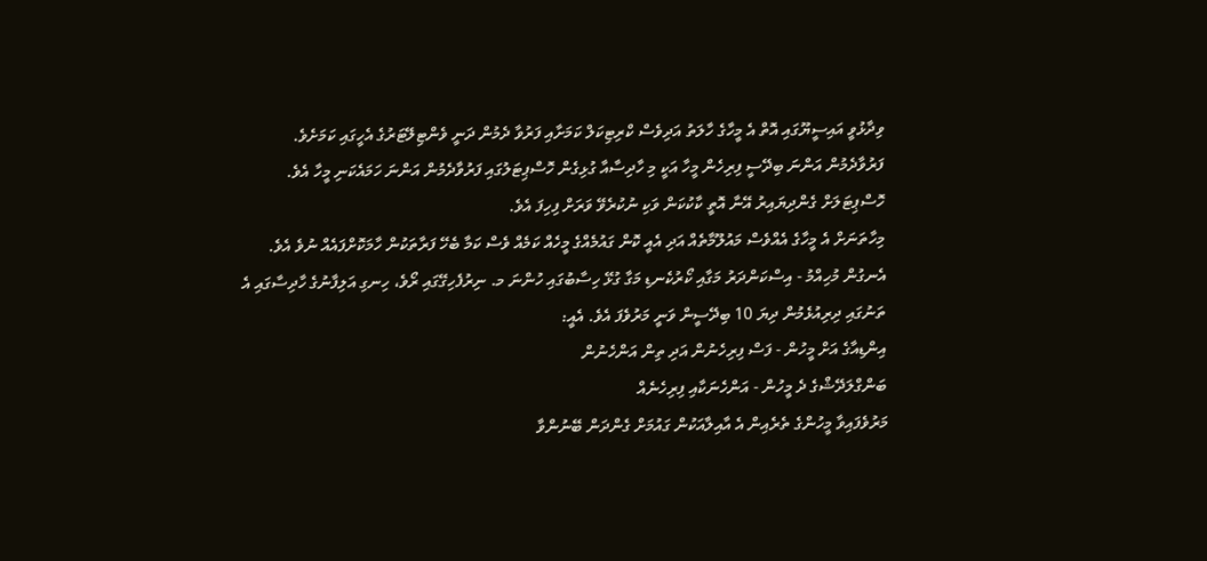ވިދާޅުވީ އައިސީޔޫގައި އޮތް އެ މީހާގެ ހާލަތު އަދިވެސް ކްރިޓިކަލް ކަމަށާއި ފަރުވާ ދެމުން ދަނީ ވެންޓިލޭޓަރުގެ އެހީގައި ކަމަށެވެ.
ފަރުވާދެމުން އަންނަ ބިދޭސީ ފިރިހެން މީހާ އަކީ މި ހާދިސާއާ ގުޅިގެން ހޮސްޕިޓަލުގައި ފަރުވާދެމުން އަންނަ ހަމައެކަނި މީހާ އެވެ. ހޮސްޕިޓަލަށް ގެންދިޔައިރު އޭނާ އޮތީ ކާކުކަން ވަކި ނުކުރެވޭ ވަރަށް ފިހިފަ އެވެ.
މިހާތަނަށް އެ މީހާގެ އެއްވެސް މައުލޫމާތެއް އަދި އެއީ ކޮން ގައުމެއްގެ މީހެއް ކަމެއް ވެސް ކަމާ ބެހޭ ފަރާތަކުން ހާމަކޮށްފައެއް ނުވެ އެވެ.
އެނގުން މުހިއްމު - އިސްކަންދަރު މަގާއި ކޯރުކެނޑި މަގާ ގުޅޭ ހިސާބުގައި ހުންނަ މ. ނިރުފެހިގޭގައި ރޯވެ، ހިނގި އަލިފާނުގެ ހާދިސާގައި އެ ތަނުގައި ދިރިއުޅެމުން ދިޔަ 10 ބިދޭސީން ވަނީ މަރުވެފަ އެވެ. އެއީ:
އިންޑިއާގެ އަށް މީހުން - ފަސް ފިރިހެނުން އަދި ތިން އަންހެނުން
ބަންގްލަދޭޝްގެ ދެ މީހުން - އަންހެނަކާއި ފިރިހެނެއް
މަރުވެފައިވާ މީހުންގެ ތެރެއިން އެ އާއިލާއަކުން ގައުމަށް ގެންދަން ބޭނުންވާ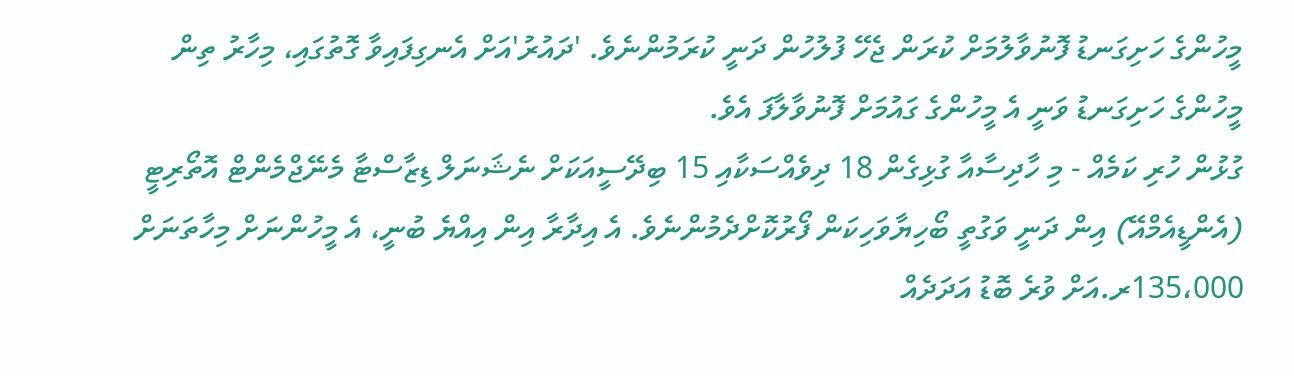މީހުންގެ ހަށިގަނޑު ފޮނުވާލުމަށް ކުރަން ޖެހޭ ފުލުހުން ދަނީ ކުރަމުންނެވެ. 'ދައުރު'އަށް އެނގިފައިވާ ގޮތުގައި، މިހާރު ތިން މީހުންގެ ހަށިގަނޑު ވަނީ އެ މީހުންގެ ގައުމަށް ފޮނުވާލާފަ އެވެ.
ގުޅުން ހުރި ކަމެއް - މި ހާދިސާއާ ގުޅިގެން 18 ދިވެއްސަކާއި 15 ބިދޭސީއަކަށް ނެޝަނަލް ޑިޒާސްޓާ މެނޭޖްމެންޓް އޮތޯރިޓީ (އެންޑީއެމްއޭ) އިން ދަނީ ވަގުތީ ބޯހިޔާވަހިކަން ފޯރުކޮށްދެމުންނެވެ. އެ އިދާރާ އިން އިއްޔެ ބުނީ، އެ މީހުންނަށް މިހާތަނަށް 135،000ރ.އަށް ވުރެ ބޮޑު އަދަދެއް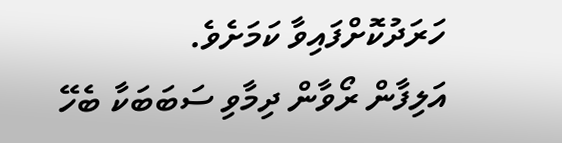ހަރަދުކޮށްފައިވާ ކަމަށެވެ.
އަލިފާން ރޯވާން ދިމާވި ސަބަބަކާ ބެހޭ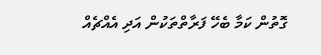ގޮތުން ކަމާ ބެހޭ ފަރާތްތަކުން އަދި އެއްޗެއް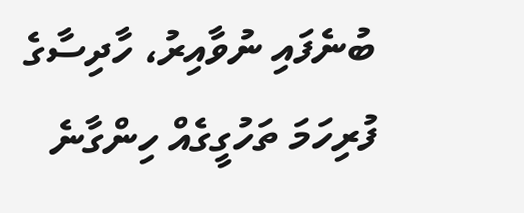ބުނެފައި ނުވާއިރު، ހާދިސާގެ ފުރިހަމަ ތަހުގީގެއް ހިންގާނެ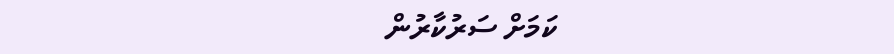ކަމަށް ސަރުކާރުން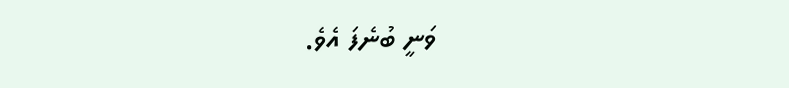ވަނީ ބުނެފަ އެވެ.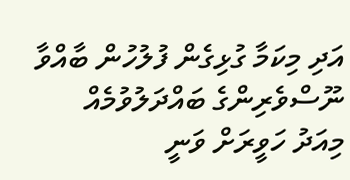އަދި މިކަމާ ގުޅިގެން ފުލުހުން ބާއްވާ ނޫސްވެރިންގެ ބައްދަލުވުމެއް މިއަދު ހަވީރަށް ވަނީ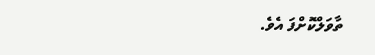ތާވަލްކޮށްފަ އެވެ.